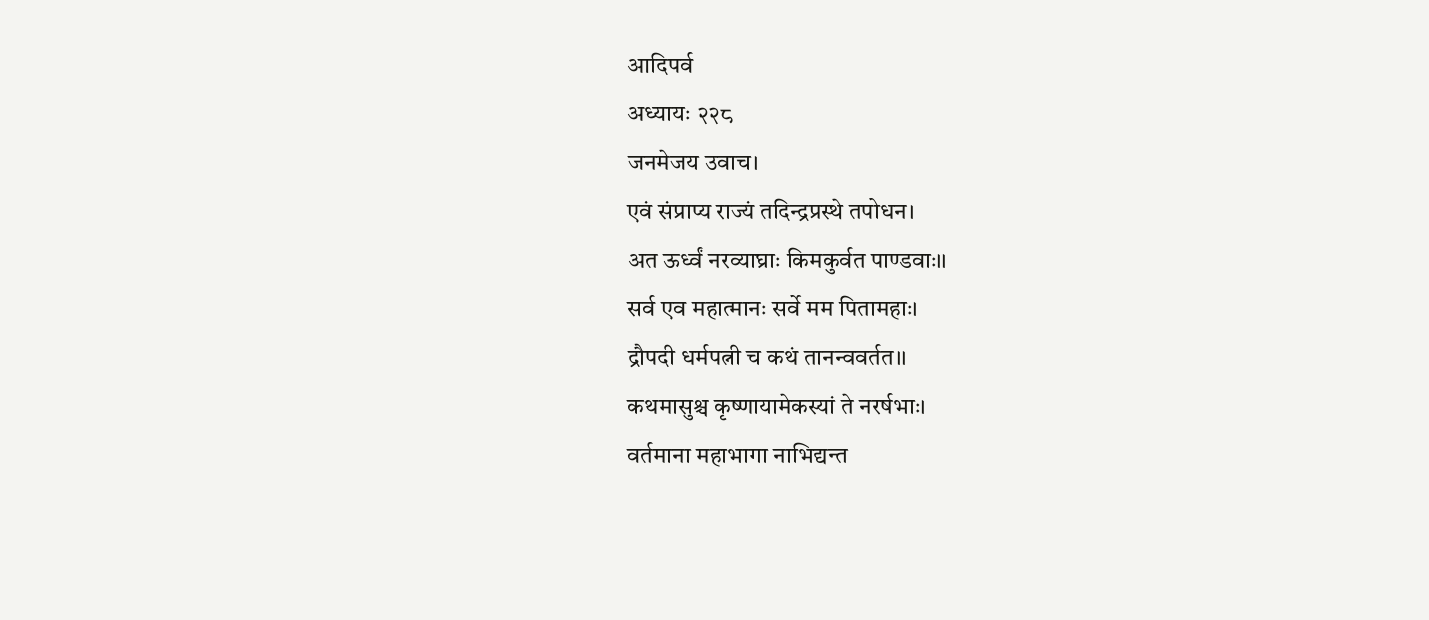आदिपर्व
अध्यायः २२८
जनमेजय उवाच।
एवं संप्राप्य राज्यं तदिन्द्रप्रस्थे तपोधन।
अत ऊर्ध्वं नरव्याघ्राः किमकुर्वत पाण्डवाः।।
सर्व एव महात्मानः सर्वे मम पितामहाः।
द्रौपदी धर्मपत्नी च कथं तानन्ववर्तत।।
कथमासुश्च कृष्णायामेकस्यां ते नरर्षभाः।
वर्तमाना महाभागा नाभिद्यन्त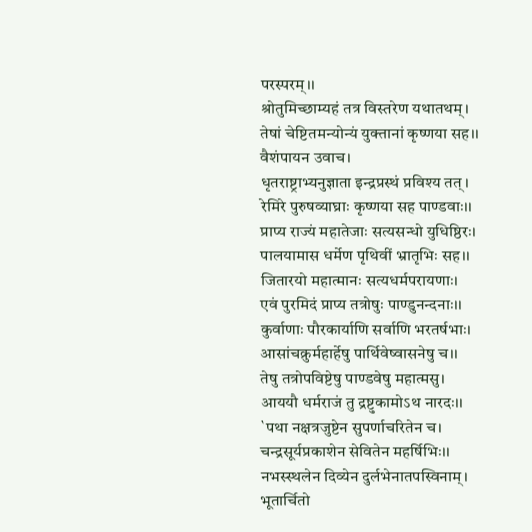परस्परम्।।
श्रोतुमिच्छाम्यहं तत्र विस्तरेण यथातथम्।
तेषां चेष्टितमन्योन्यं युक्तानां कृष्णया सह।।
वैशंपायन उवाच।
धृतराष्ट्राभ्यनुज्ञाता इन्द्रप्रस्थं प्रविश्य तत्।
रेमिरे पुरुषव्याघ्राः कृष्णया सह पाण्डवाः।।
प्राप्य राज्यं महातेजाः सत्यसन्धो युधिष्ठिरः।
पालयामास धर्मेण पृथिवीं भ्रातृभिः सह।।
जितारयो महात्मानः सत्यधर्मपरायणाः।
एवं पुरमिदं प्राप्य तत्रोषुः पाण्डुनन्दनाः।।
कुर्वाणाः पौरकार्याणि सर्वाणि भरतर्षभाः।
आसांचक्रुर्महार्हेषु पार्थिवेष्वासनेषु च।।
तेषु तत्रोपविष्टेषु पाण्डवेषु महात्मसु।
आययौ धर्मराजं तु द्रष्टुकामोऽथ नारदः।।
`पथा नक्षत्रजुष्टेन सुपर्णाचरितेन च।
चन्द्रसूर्यप्रकाशेन सेवितेन महर्षिभिः।।
नभस्स्थलेन दिव्येन दुर्लभेनातपस्विनाम्।
भूतार्चितो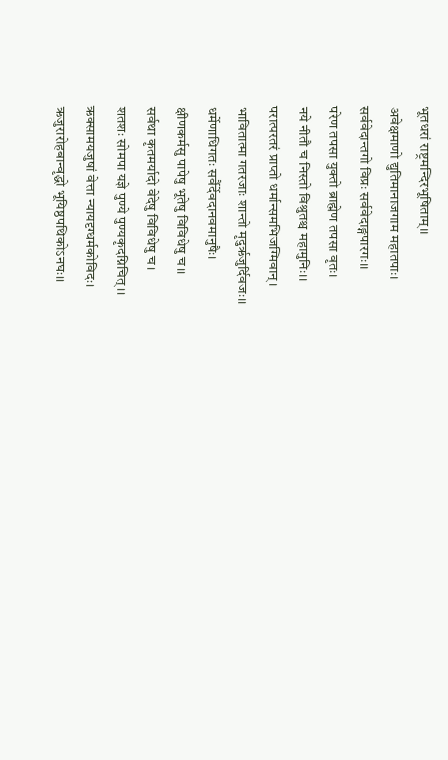भूतधरां राष्ट्रमन्दिरभूषिताम्।।
अवेक्षमाणो द्युतिमानाजगाम महातपाः।
सर्ववेदान्तगो विप्रः सर्ववेदाङ्गपारगः।।
परेण तपसा युक्तो ब्राह्मेण तपसा वृतः।
नये नीतौ च निस्तो विश्रुतश्च महामुनिः।।
परात्परतरं प्राप्तो धर्मान्समभिजग्मिवान्।
भावितात्मा गतरजाः शान्तो मृदुर्ऋजुर्दिवजः।।
धर्मेणाधिगतः सर्वैर्देवदानवमानुषैः।
क्षीणकर्मसु पापेषु भूतेषु विविधेषु च।।
सर्वथा कृतमर्यादो वेदेषु विविधेषु च।
शतशः सोमपा यज्ञे पुण्ये पुण्यकृदग्निचित्।।
ऋक्सामयजुषां वेत्ता न्यायदृग्धर्मकोविदः।
ऋजुरारोहबान्वृद्धो भूयिष्ठपथिकोऽनघः।।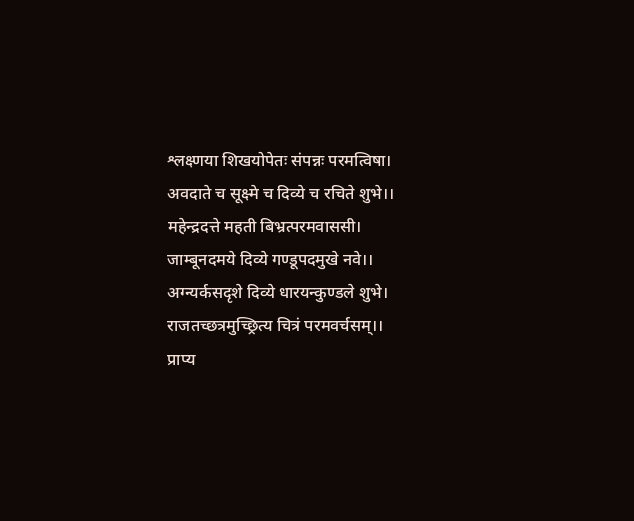श्लक्ष्णया शिखयोपेतः संपन्नः परमत्विषा।
अवदाते च सूक्ष्मे च दिव्ये च रचिते शुभे।।
महेन्द्रदत्ते महती बिभ्रत्परमवाससी।
जाम्बूनदमये दिव्ये गण्डूपदमुखे नवे।।
अग्न्यर्कसदृशे दिव्ये धारयन्कुण्डले शुभे।
राजतच्छत्रमुच्छ्रित्य चित्रं परमवर्चसम्।।
प्राप्य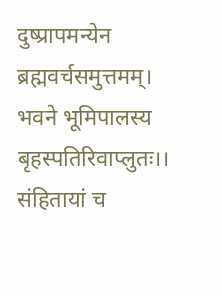दुष्प्रापमन्येन ब्रह्मवर्चसमुत्तमम्।
भवने भूमिपालस्य बृहस्पतिरिवाप्लुतः।।
संहितायां च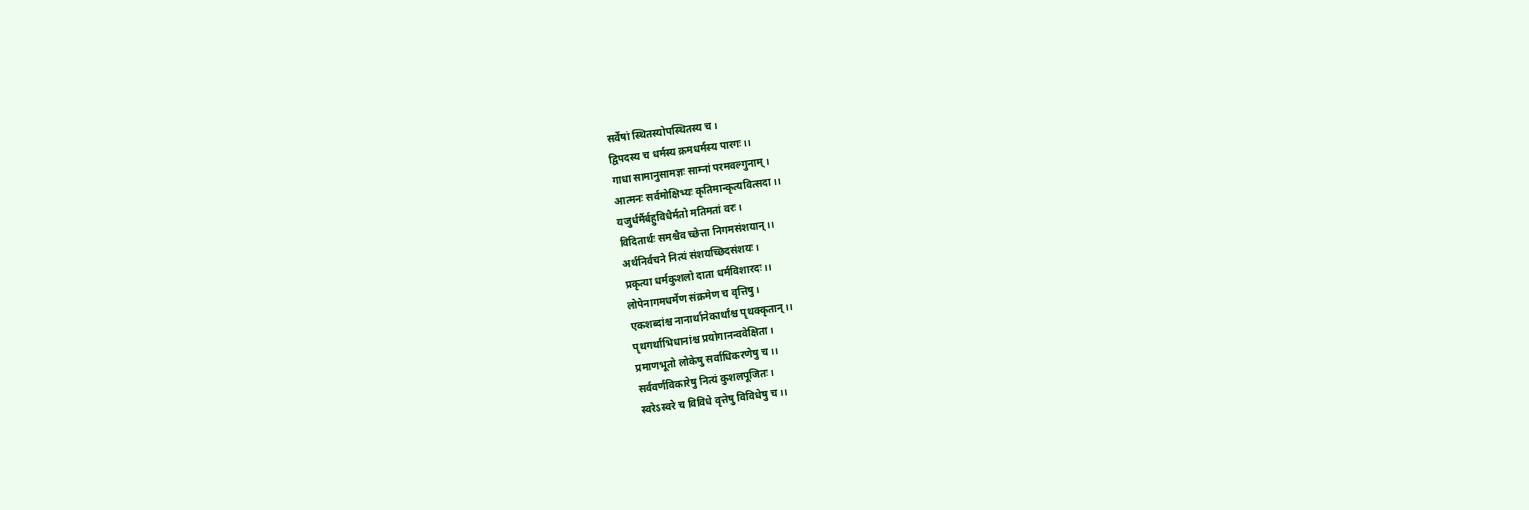सर्वेषां स्थितस्योपस्थितस्य च।
द्विपदस्य च धर्मस्य क्रमधर्मस्य पारगः।।
गाधा सामानुसामज्ञः साम्नां परमवल्गुनाम्।
आत्मनः सर्वमोक्षिभ्यः कृतिमान्कृत्यवित्सदा।।
यजुर्धर्मैर्बहुविधैर्मतो मतिमतां वरः।
विदितार्थः समश्चैव च्छेत्ता निगमसंशयान्।।
अर्थनिर्वचने नित्यं संशयच्छिदसंशयः।
प्रकृत्या धर्मकुशलो दाता धर्मविशारदः।।
लोपेनागमधर्मेण संक्रमेण च वृत्तिषु।
एकशब्दांश्च नानार्थानेकार्थांश्च पृथक्कृतान्।।
पृथगर्थाभिधानांश्च प्रयोगानन्ववेक्षिता।
प्रमाणभूतो लोकेषु सर्वाधिकरणेषु च।।
सर्ववर्णविकारेषु नित्यं कुशलपूजितः।
स्वरेऽस्वरे च विविधे वृत्तेषु विविधेषु च।।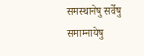समस्थानेषु सर्वेषु समाम्नायेषु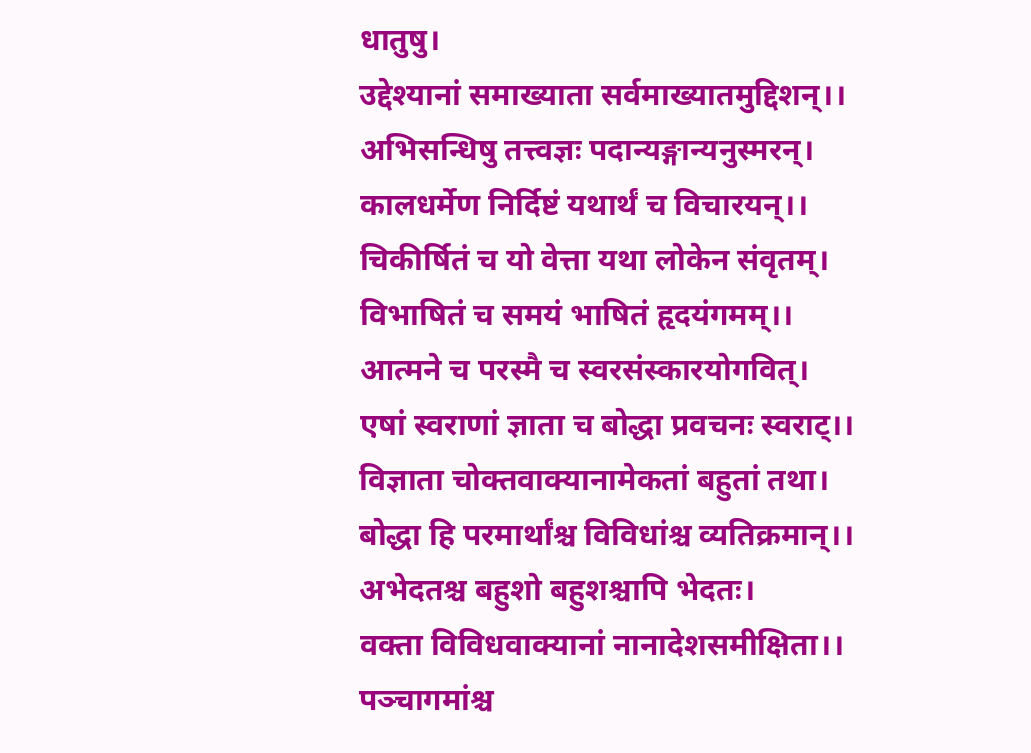धातुषु।
उद्देश्यानां समाख्याता सर्वमाख्यातमुद्दिशन्।।
अभिसन्धिषु तत्त्वज्ञः पदान्यङ्गान्यनुस्मरन्।
कालधर्मेण निर्दिष्टं यथार्थं च विचारयन्।।
चिकीर्षितं च यो वेत्ता यथा लोकेन संवृतम्।
विभाषितं च समयं भाषितं हृदयंगमम्।।
आत्मने च परस्मै च स्वरसंस्कारयोगवित्।
एषां स्वराणां ज्ञाता च बोद्धा प्रवचनः स्वराट्।।
विज्ञाता चोक्तवाक्यानामेकतां बहुतां तथा।
बोद्धा हि परमार्थांश्च विविधांश्च व्यतिक्रमान्।।
अभेदतश्च बहुशो बहुशश्चापि भेदतः।
वक्ता विविधवाक्यानां नानादेशसमीक्षिता।।
पञ्चागमांश्च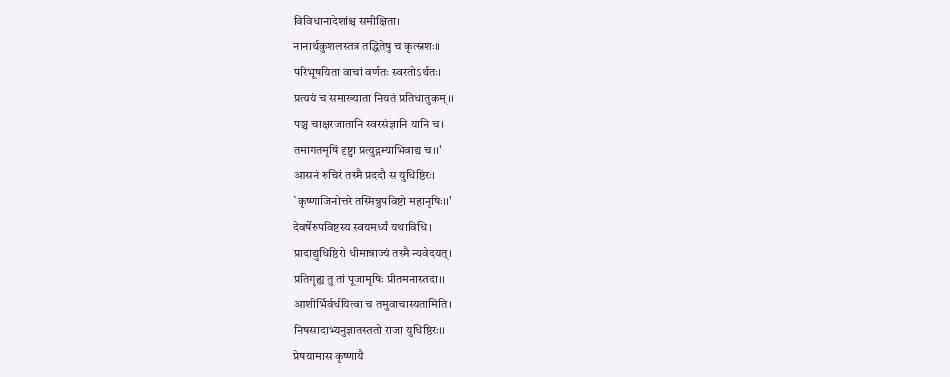विविधानादेशांश्च समीक्षिता।
नानार्थकुशलस्तत्र तद्धितेषु च कृत्स्नशः।।
परिभूषयिता वाचां वर्णतः स्वरतोऽर्थतः।
प्रत्ययं च समाख्याता नियतं प्रतिधातुकम्।।
पञ्च चाक्षरजातानि स्वरसंज्ञानि यानि च।
तमागतमृषिं दृष्ट्वा प्रत्युद्गम्याभिवाद्य च।।'
आसनं रुचिरं तस्मै प्रददौ स युधिष्ठिरः।
`कृष्णाजिनोत्तरे तस्मिन्नुपविष्टो महानृषिः।।'
देवर्षेरुपविष्टस्य स्वयमर्ध्यं यथाविधि।
प्रादाद्युधिष्ठिरो धीमान्राज्यं तस्मै न्यवेदयत्।
प्रतिगृह्य तु तां पूजामृषिः प्रीतमनास्तदा।।
आशीर्भिर्वर्धयित्वा च तमुवाचास्यतामिति।
निषसादाभ्यनुज्ञातस्ततो राजा युधिष्ठिरः।।
प्रेषयामास कृष्णायै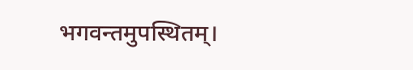भगवन्तमुपस्थितम्।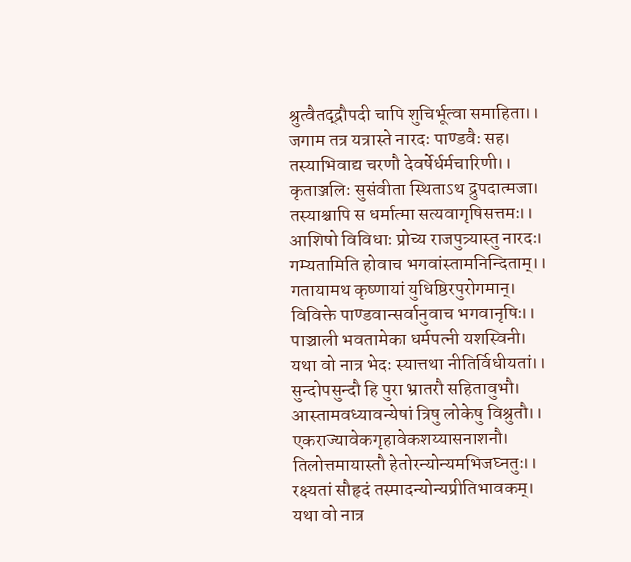श्रुत्वैतद्द्रौपदी चापि शुचिर्भूत्वा समाहिता।।
जगाम तत्र यत्रास्ते नारदः पाण्डवैः सह।
तस्याभिवाद्य चरणौ देवर्षेर्धर्मचारिणी।।
कृताञ्जलिः सुसंवीता स्थिताऽथ द्रुपदात्मजा।
तस्याश्चापि स धर्मात्मा सत्यवागृषिसत्तमः।।
आशिषो विविधाः प्रोच्य राजपुत्र्यास्तु नारदः।
गम्यतामिति होवाच भगवांस्तामनिन्दिताम्।।
गतायामथ कृष्णायां युधिष्ठिरपुरोगमान्।
विविक्ते पाण्डवान्सर्वानुवाच भगवानृषिः।।
पाञ्चाली भवतामेका धर्मपत्नी यशस्विनी।
यथा वो नात्र भेदः स्यात्तथा नीतिर्विधीयतां।।
सुन्दोपसुन्दौ हि पुरा भ्रातरौ सहितावुभौ।
आस्तामवध्यावन्येषां त्रिषु लोकेषु विश्रुतौ।।
एकराज्यावेकगृहावेकशय्यासनाशनौ।
तिलोत्तमायास्तौ हेतोरन्योन्यमभिजघ्नतुः।।
रक्ष्यतां सौहृदं तस्मादन्योन्यप्रीतिभावकम्।
यथा वो नात्र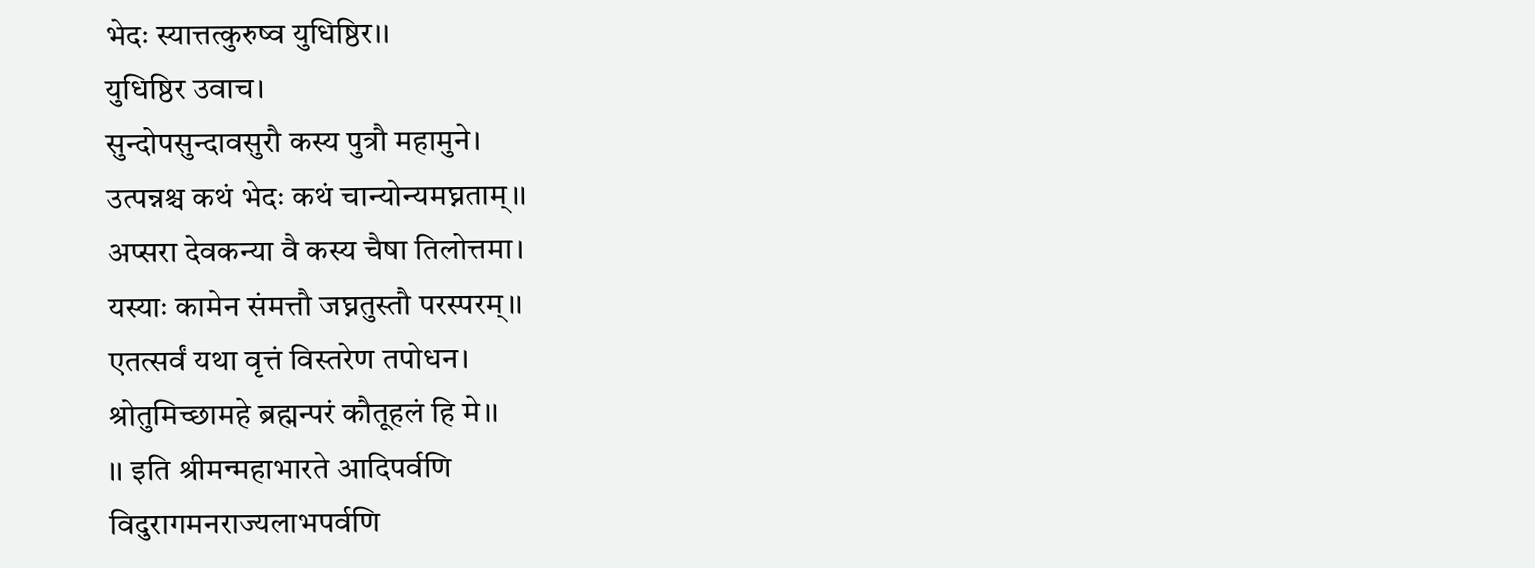भेदः स्यात्तत्कुरुष्व युधिष्ठिर।।
युधिष्ठिर उवाच।
सुन्दोपसुन्दावसुरौ कस्य पुत्रौ महामुने।
उत्पन्नश्च कथं भेदः कथं चान्योन्यमघ्नताम्।।
अप्सरा देवकन्या वै कस्य चैषा तिलोत्तमा।
यस्याः कामेन संमत्तौ जघ्नतुस्तौ परस्परम्।।
एतत्सर्वं यथा वृत्तं विस्तरेण तपोधन।
श्रोतुमिच्छामहे ब्रह्मन्परं कौतूहलं हि मे।।
।। इति श्रीमन्महाभारते आदिपर्वणि
विदुरागमनराज्यलाभपर्वणि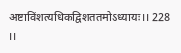अष्टाविंशत्यधिकद्विशततमोऽध्यायः।। 228 ।।